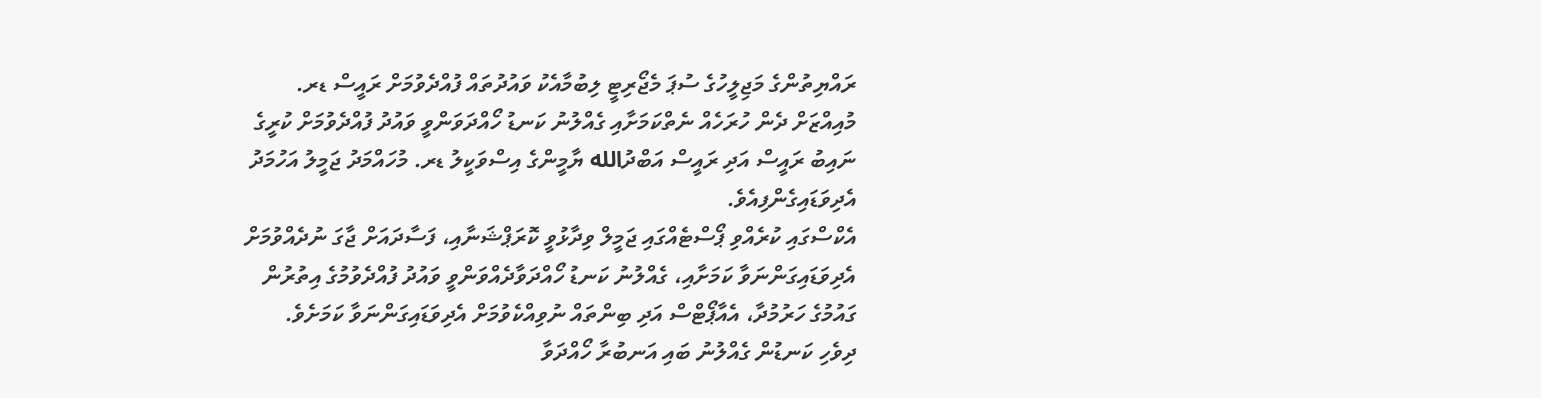ރައްޔިތުންގެ މަޖިލީހުގެ ސުޕަ މެޖޯރިޓީ ލިބުމާއެކު ވައުދުތައް ފުއްދެވުމަށް ރައީސް ޑރ. މުއިއްޒަށް ދެން ހުރަހެއް ނެތްކަމަށާއި ގެއްލުނު ކަނޑު ހޯއްދަވަންވީ ވައުދު ފުއްދެވުމަށް ކުރީގެ ނައިބު ރައީސް އަދި ރައީސް އަބްދުالله ޔާމީންގެ އިސްވަކީލު ޑރ. މުހައްމަދު ޖަމީލު އަހުމަދު އެދިވަޑައިގެންފިއެވެ.
އެކްސްގައި ކުރެއްވި ޕޯސްޓެއްގައި ޖަމީލް ވިދާޅުވީ ކޮރަޕްޝަނާއި، ފަސާދައަށް ޖާގަ ނުދެއްވުމަށް އެދިވަޑައިގަންނަވާ ކަމަށާއި، ގެއްލުނު ކަނޑު ހޯއްދަވާދެއްވަންވީ ވައުދު ފުއްދެވުމުގެ އިތުރުން ގައުމުގެ ހަރުމުދާ، އެއާޕޯޓްސް އަދި ބިންތައް ނުވިއްކެވުމަށް އެދިވަޑައިގަންނަވާ ކަމަށެވެ.
ދިވެހި ކަނޑުން ގެއްލުނު ބައި އަނބުރާ ހޯއްދަވާ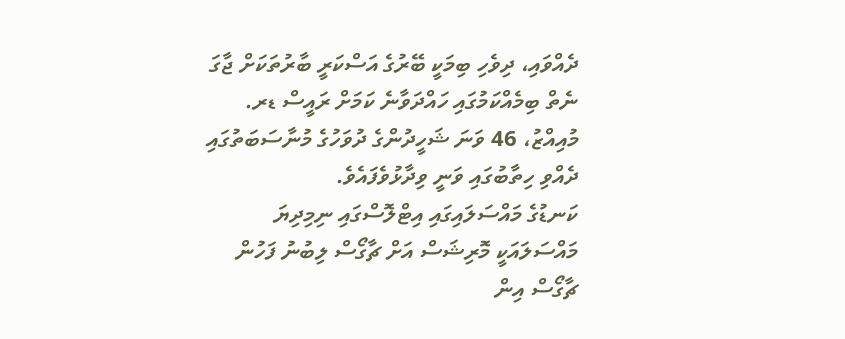ދެއްވައި، ދިވެހި ބިމަކީ ބޭރުގެ އަސްކަރީ ބާރުތަކަށް ޖާގަ ނެތް ބިމެއްކަމުގައި ހައްދަވާނެ ކަމަށް ރައީސް ޑރ. މުއިއްޒު، 46 ވަނަ ޝަހީދުންގެ ދުވަހުގެ މުނާސަބަތުގައި ދެއްވި ހިތާބުގައި ވަނީ ވިދާޅުވެފައެވެ.
ކަނޑުގެ މައްސަލައިގައި އިޓްލޮސްގައި ނިމިދިޔަ މައްސަލައަކީ މޮރިޝަސް އަށް ޗާގޯސް ލިބުނު ފަހުން ޗާގޯސް އިން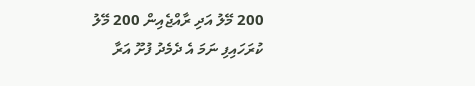200 މޭލު އަދި ރާއްޖެއިން 200 މޭލު ކުރަހައިފި ނަމަ އެ ދެމެދު ފުށޫ އަރާ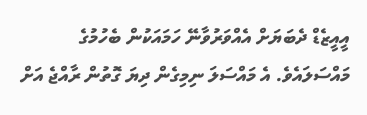އީއީޒެޑް ދެބަޔަށް އެއްވަރުވާނޭ ހަމައަކުން ބެހުމުގެ މައްސަލައެވެ. އެ މައްސަލަ ނިމިގެން ދިޔަ ގޮތުން ރާއްޖެ އަށް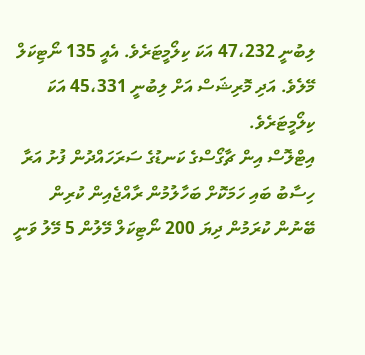ލިބުނީ 47،232 އަކަ ކިލޯމީޓަރެވެ. އެއީ 135 ނޯޓިކަލް މޭލެވެ. އަދި މޮރިޝަސް އަށް ލިބުނީ 45،331 އަކަ ކިލޯމީޓަރެވެ.
އިޓްލޮސް އިން ޗާގޯސްގެ ކަނޑުގެ ސަރަހައްދުން ފުށު އަރާ ހިސާބު ބައި ހަމަކޮށް ބަހާލުމުން ރާއްޖެއިން ކުރިން ބޭނުން ކުރަމުން ދިޔަ 200 ނޯޓިކަލް މޭލުން 5 މޭލު ވަނީ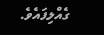ގެއްލިފައެވެ.